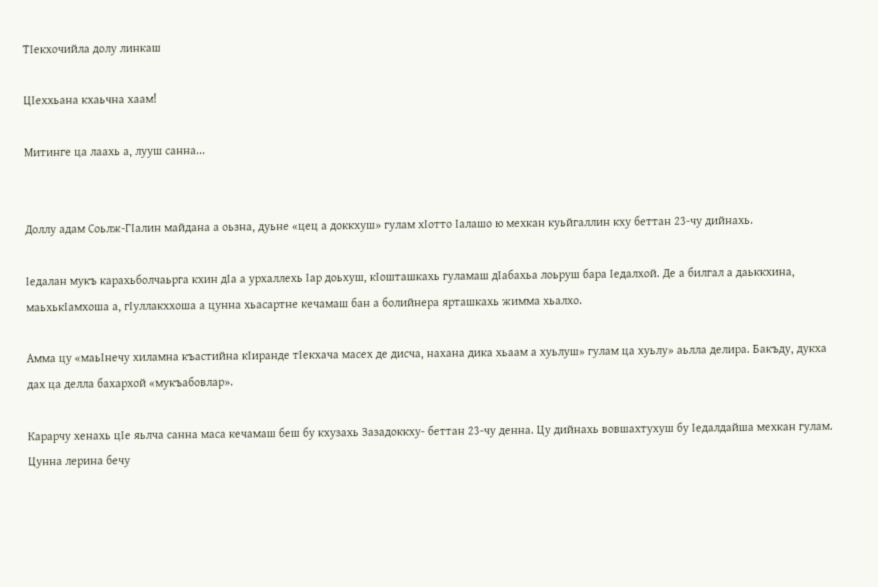ТIекхочийла долу линкаш

ЦIеххьана кхаьчна хаам!

Митинге ца лаахь а, лууш санна...


Доллу адам Соьлж-ГIалин майдана а оьзна, дуьне «цец а доккхуш» гулам хIотто Iалашо ю мехкан куьйгаллин кху беттан 23-чу дийнахь.

Iедалан мукъ карахьболчаьрга кхин дIа а урхаллехь Iар доьхуш, кIошташкахь гуламаш дIабахьа лоьруш бара Iедалхой. Де а билгал а даьккхина, маьхькIамхоша а, гIуллакххоша а цунна хьасартне кечамаш бан а болийнера ярташкахь жимма хьалхо.

Амма цу «маьIнечу хиламна къастийна кIиранде тIекхача масех де дисча, нахана дика хьаам а хуьлуш» гулам ца хуьлу» аьлла делира. Бакъду, дукха дах ца делла бахархой «мукъабовлар».

Карарчу хенахь цIе яьлча санна маса кечамаш беш бу кхузахь Зазадоккху- беттан 23-чу денна. Цу дийнахь вовшахтухуш бу Iедалдайша мехкан гулам. Цунна лерина бечу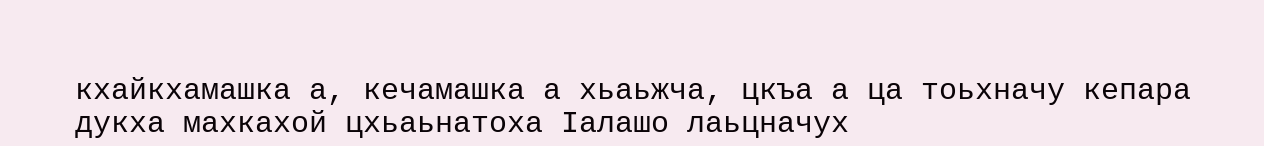кхайкхамашка а, кечамашка а хьаьжча, цкъа а ца тоьхначу кепара дукха махкахой цхьаьнатоха Iалашо лаьцначух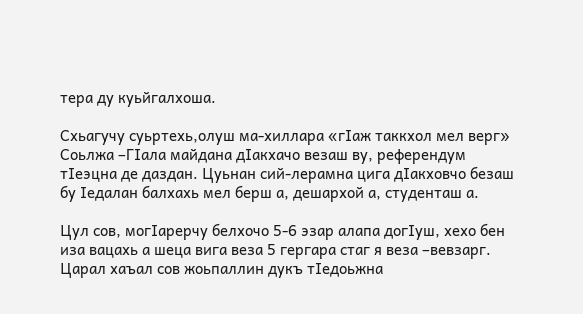тера ду куьйгалхоша.

Схьагучу суьртехь,олуш ма-хиллара «гIаж таккхол мел верг» Соьлжа –ГIала майдана дIакхачо везаш ву, референдум тIеэцна де даздан. Цуьнан сий-лерамна цига дIакховчо безаш бу Iедалан балхахь мел берш а, дешархой а, студенташ а.

Цул сов, могIарерчу белхочо 5-6 эзар алапа догIуш, хехо бен иза вацахь а шеца вига веза 5 гергара стаг я веза –вевзарг. Царал хаъал сов жоьпаллин дукъ тIедоьжна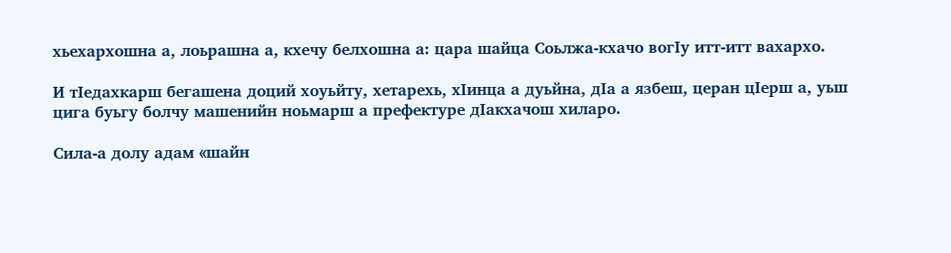хьехархошна а, лоьрашна а, кхечу белхошна а: цара шайца Соьлжа-кхачо вогIу итт-итт вахархо.

И тIедахкарш бегашена доций хоуьйту, хетарехь, хIинца а дуьйна, дIа а язбеш, церан цIерш а, уьш цига буьгу болчу машенийн ноьмарш а префектуре дIакхачош хиларо.

Сила-а долу адам «шайн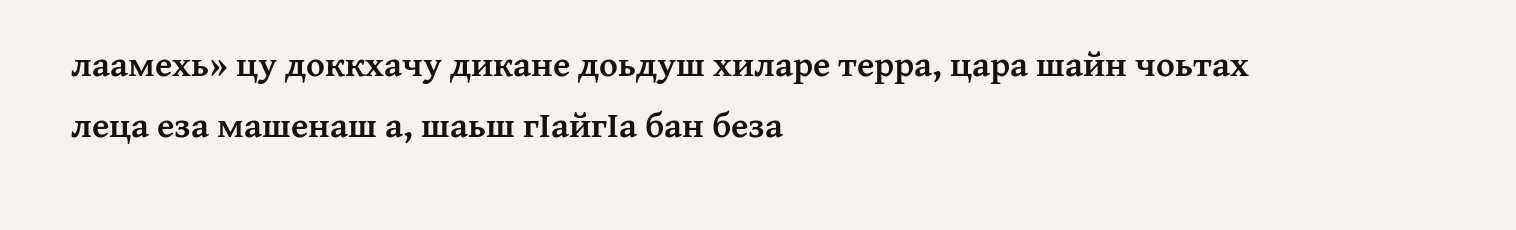лаамехь» цу доккхачу дикане доьдуш хиларе терра, цара шайн чоьтах леца еза машенаш а, шаьш гIайгIа бан беза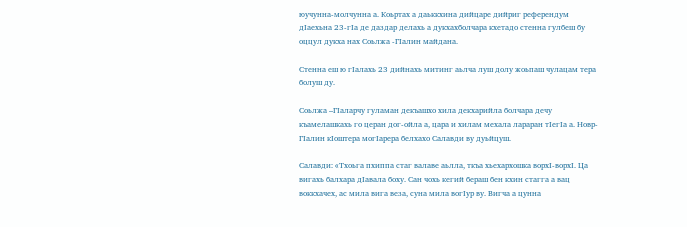юучунна-молчунна а. Коьртах а даьккхина дийцаре дийриг референдум дIаехьна 23-гIа де даздар делахь а дукхахболчара кхетадо стенна гулбеш бу оццул дукха нах Соьлжа -ГIалин майдана.

Стенна еш ю гIалахь 23 дийнахь митинг аьлча луш долу жоьпаш чулацам тера болуш ду.

Соьлжа –ГIаларчу гуламан декъашхо хила декхарийла болчара дечу къамелашкахь го церан дог-ойла а, цара и хилам мехала лараран тIегIа а. Новр-ГIалин кIоштера могIарера белхахо Салавди ву дуьйцуш.

Салавди: «Тхоьга пхиппа стаг валаве аьлла, ткъа хьехархошка ворхI-ворхI. Ца вигахь балхара дIавала боху. Сан чохь кегий бераш бен кхин стагга а вац воккхачех, ас мила вига веза, суна мила вогIур ву. Вигча а цунна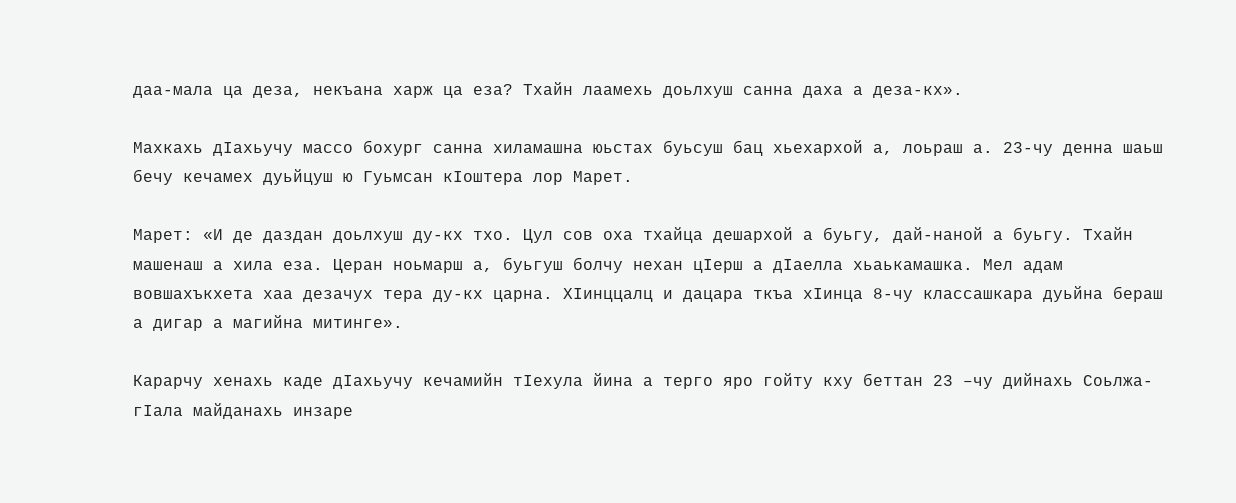даа-мала ца деза, некъана харж ца еза? Тхайн лаамехь доьлхуш санна даха а деза-кх».

Махкахь дIахьучу массо бохург санна хиламашна юьстах буьсуш бац хьехархой а, лоьраш а. 23-чу денна шаьш бечу кечамех дуьйцуш ю Гуьмсан кIоштера лор Марет.

Марет: «И де даздан доьлхуш ду-кх тхо. Цул сов оха тхайца дешархой а буьгу, дай-наной а буьгу. Тхайн машенаш а хила еза. Церан ноьмарш а, буьгуш болчу нехан цIерш а дIаелла хьаькамашка. Мел адам вовшахъкхета хаа дезачух тера ду-кх царна. ХIинццалц и дацара ткъа хIинца 8-чу классашкара дуьйна бераш а дигар а магийна митинге».

Карарчу хенахь каде дIахьучу кечамийн тIехула йина а терго яро гойту кху беттан 23 –чу дийнахь Соьлжа-гIала майданахь инзаре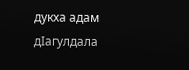дукха адам дIагулдала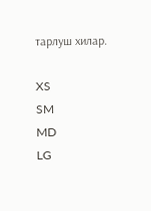тарлуш хилар.

XS
SM
MD
LG